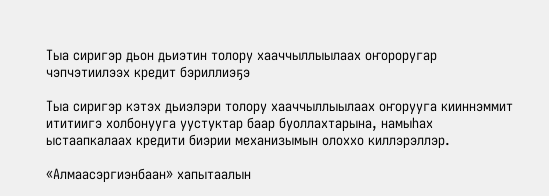Тыа сиригэр дьон дьиэтин толору хааччыллыылаах оҥороругар чэпчэтиилээх кредит бэриллиэҕэ

Тыа сиригэр кэтэх дьиэлэри толору хааччыллыылаах оҥорууга кииннэммит ититиигэ холбонууга уустуктар баар буоллахтарына, намыһах ыстаапкалаах кредити биэрии механизымын олоххо киллэрэллэр.

«Алмаасэргиэнбаан» хапытаалын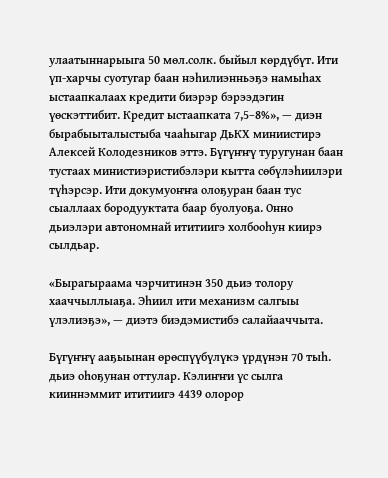улаатыннарыыга 50 мөл.солк. быйыл көрдүбүт. Ити үп-харчы суотугар баан нэһилиэнньэҕэ намыһах ыстаапкалаах кредити биэрэр бэрээдэгин үөскэттибит. Кредит ыстаапката 7,5–8%», — диэн бырабыыталыстыба чааһыгар ДьКХ миниистирэ Алексей Колодезников эттэ. Бүгүҥҥү туругунан баан тустаах министиэристибэлэри кытта сөбүлэһиилэри түһэрсэр. Ити докумуоҥҥа олоҕуран баан тус сыаллаах бородууктата баар буолуоҕа. Онно дьиэлэри автономнай ититиигэ холбооһун киирэ сылдьар.

«Бырагыраама чэрчитинэн 350 дьиэ толору хааччыллыаҕа. Эһиил ити механизм салгыы үлэлиэҕэ», — диэтэ биэдэмистибэ салайааччыта.

Бүгүҥҥү ааҕыынан өрөспүүбүлүкэ үрдүнэн 70 тыһ. дьиэ оһоҕунан оттулар. Кэлиҥҥи үс сылга кииннэммит ититиигэ 4439 олорор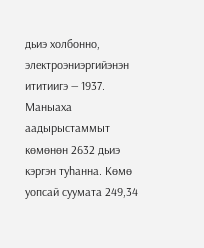дьиэ холбонно, электроэниэргийэнэн ититиигэ — 1937. Маныаха аадырыстаммыт көмөнөн 2632 дьиэ кэргэн туһанна. Көмө уопсай суумата 249,34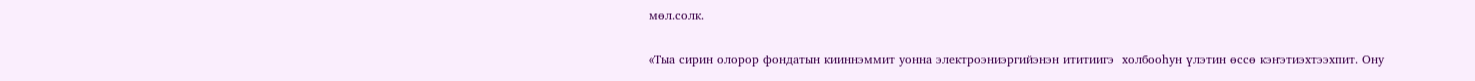мөл.солк.

«Тыа сирин олорор фондатын кииннэммит уонна электроэниэргийэнэн ититиигэ  холбооһун үлэтин өссө кэҥэтиэхтээхпит. Ону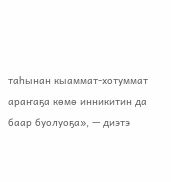таһынан кыаммат-хотуммат араҥаҕа көмө инникитин да баар буолуоҕа», — диэтэ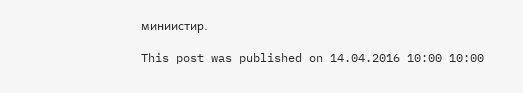миниистир.

This post was published on 14.04.2016 10:00 10:00